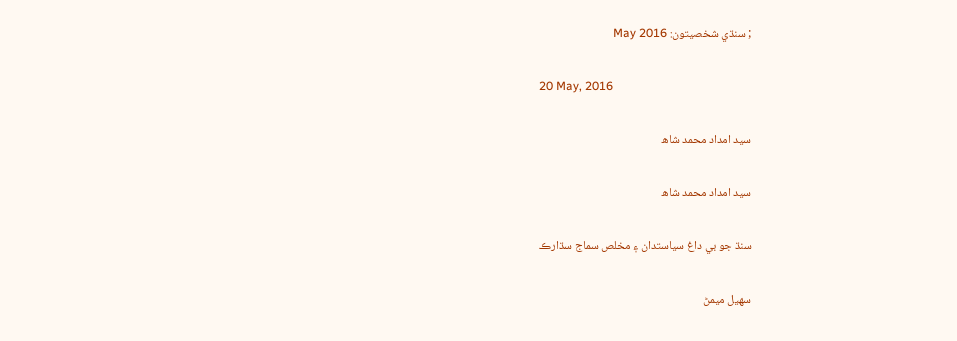; سنڌي شخصيتون: May 2016

20 May, 2016

سيد امداد محمد شاھ

سيد امداد محمد شاھ

سنڌ جو بي داغ سياستدان ۽ مخلص سماج سڌارڪ

سهيل ميمڻ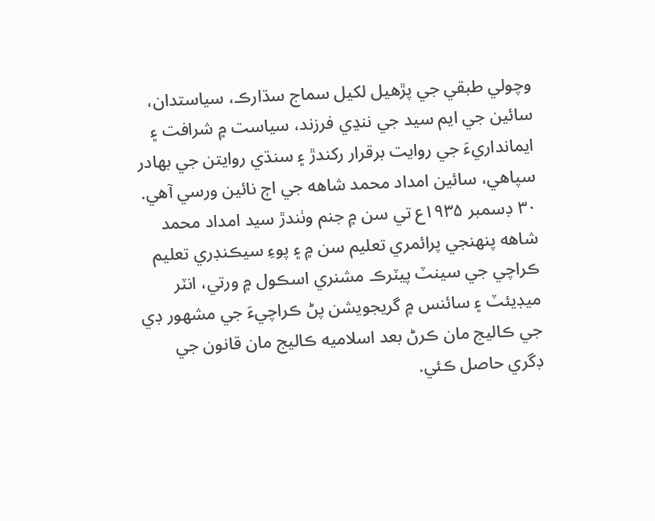وچولي طبقي جي پڙهيل لکيل سماج سڌارڪ، سياستدان، سائين جي ايم سيد جي ننڍي فرزند، سياست ۾ شرافت ۽ ايمانداريءَ جي روايت برقرار رکندڙ ۽ سنڌي روايتن جي بهادر سپاهي، سائين امداد محمد شاهه جي اڄ نائين ورسي آهي. ۳۰ ڊسمبر ۱۹۳۵ع تي سن ۾ جنم وٺندڙ سيد امداد محمد شاهه پنهنجي پرائمري تعليم سن ۾ ۽ پوءِ سيڪنڊري تعليم ڪراچي جي سينٽ پيٽرڪ مشنري اسڪول ۾ ورتي، انٽر ميڊيئٽ ۽ سائنس ۾ گريجويشن پڻ ڪراچيءَ جي مشهور ڊي جي ڪاليج مان ڪرڻ بعد اسلاميه ڪاليج مان قانون جي ڊگري حاصل ڪئي.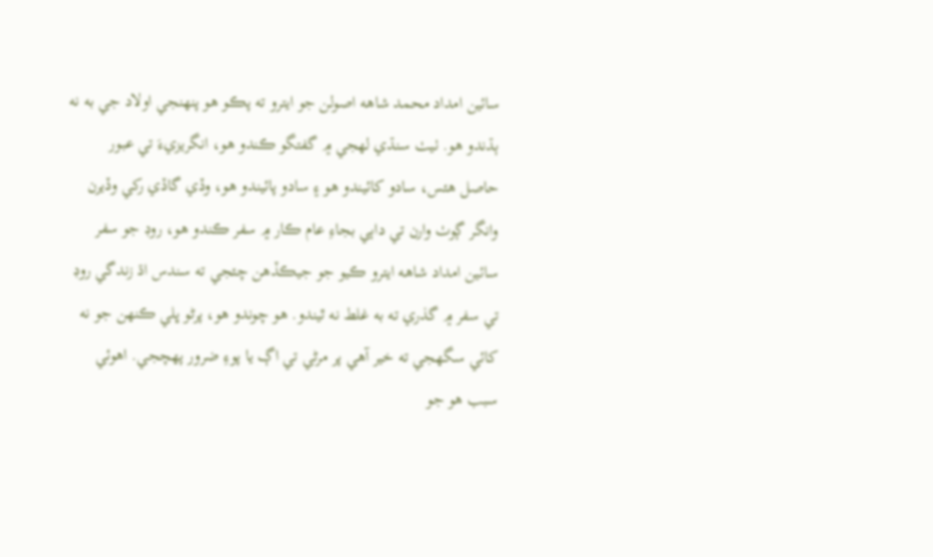سائين امداد محمد شاهه اصولن جو ايترو ته پڪو هو پنهنجي اولاد جي به نه ٻڌندو هو. ٺيٺ سنڌي لهجي ۾ گفتگو ڪندو هو، انگريزيءَ تي عبور حاصل هئس، سادو کائيندو هو ۽ سادو پائيندو هو، وڏي گاڏي رکي وڏيرن وانگر ڳوٺ وارن تي داٻي بجاءِ عام ڪار ۾ سفر ڪندو هو، روڊ جو سفر سائين امداد شاهه ايترو ڪيو جو جيڪڏهن چئجي ته سندس اڌ زندگي روڊ تي سفر ۾ گذري ته به غلط نه ٿيندو. هو چوندو هو، پرڻو ڀلي ڪنهن جو نه کائي سگهجي ته خير آهي پر مرڻي تي اڳ يا پوءِ ضرور پهچجي. اهوئي سبب هو جو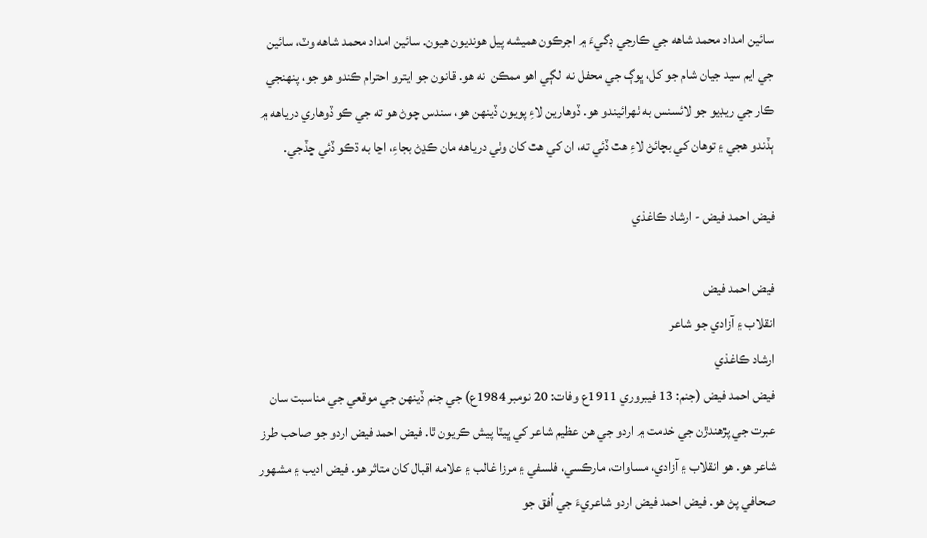سائين امداد محمد شاهه جي ڪارجي ڊگيءَ ۾ اجرڪون هميشه پيل هونديون هيون. سائين امداد محمد شاهه وٽ، سائين جي ايم سيد جيان شام جو کل، ڀوڳ جي محفل نه  لڳي اهو ممڪن  نه هو. قانون جو ايترو احترام ڪندو هو جو، پنهنجي ڪار جي ريڊيو جو لائسنس به ٺهرائيندو هو. ڏوهارين لاءِ پويون ڏينهن هو، سندس چوڻ هو ته جي ڪو ڏوهاري درياهه ۾ ٻڏندو هجي ۽ توهان کي بچائڻ لاءِ هٿ ڏئي ته، ان کي هٿ کان وٺي درياهه مان ڪڍڻ بجاءِ، اڃا به ڌڪو ڏئي ڇڏجي.

فيض احمد فيض - ارشاد ڪاغذي

فيض احمد فيض
انقلاب ۽ آزادي جو شاعر
ارشاد ڪاغذي
فيض احمد فيض (جنم: 13 فيبروري 1911ع وفات: 20 نومبر 1984ع) جي جنم ڏينهن جي موقعي جي مناسبت سان عبرت جي پڙهندڙن جي خدمت ۾ اردو جي هن عظيم شاعر کي ڀيٽا پيش ڪريون ٿا. فيض احمد فيض اردو جو صاحب طرز شاعر هو. هو انقلاب ۽ آزادي، مساوات، مارڪسي، فلسفي ۽ مرزا غالب ۽ علامه اقبال کان متاثر هو. فيض اديب ۽ مشهور صحافي پڻ هو. فيض احمد فيض اردو شاعريءَ جي اُفق جو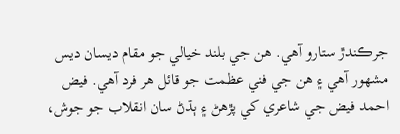جرڪندڙ ستارو آهي. هن جي بلند خيالي جو مقام ديسان ديس مشهور آهي ۽ هن جي فني عظمت جو قائل هر فرد آهي. فيض احمد فيض جي شاعري کي پڙهڻ ۽ ٻڌڻ سان انقلاب جو جوش،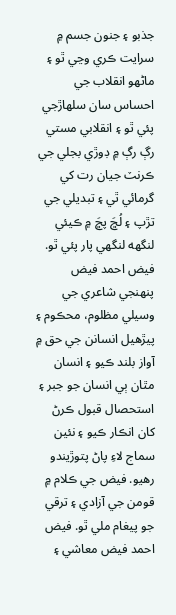جذبو ۽ جنون جسم ۾ سرايت ڪري وڃي ٿو ۽ ماڻهو انقلاب جي احساس سان سلهاڙجي پئي ٿو ۽ انقلابي مستي رڳ رڳ ۾ ڊوڙي بجلي جي ڪرنٽ جيان رت کي گرمائي ٿي ۽ تبديلي جي تڙپ ۽ لُڇَ پڇَ ۾ ڪيئي لنگھه لنگھي پار پئي ٿو. فيض احمد فيض پنهنجي شاعري جي وسيلي مظلوم، محڪوم ۽ پيڙهيل انسانن جي حق ۾ آواز بلند ڪيو ۽ انسان مٿان ٻي انسان جو جبر ۽ استحصال قبول ڪرڻ کان انڪار ڪيو ۽ نئين سماج لاءِ پاڻ پتوڙيندو رهيو. فيض جي ڪلام ۾ قومن جي آزادي ۽ ترقي جو پيغام ملي ٿو. فيض احمد فيض معاشي ۽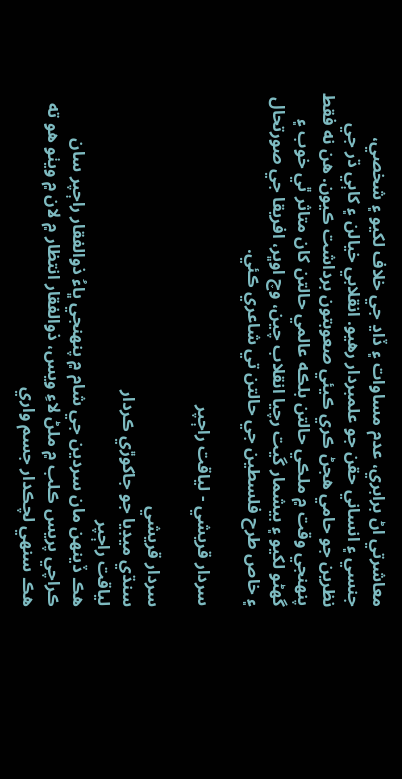معاشرتي اڻ برابري، عدم مساوات ۽ ڏاڍ جي خلاف لکيو ۽ شخصي، جنسي ۽ انساني حقن جو علمبردار رهيو. انقلابي خيالن ۽ کاٻي ڌر جي نظرين جو حامي هجڻ ڪري ڪيئي صعوبتون برداشت ڪيون. هن نه فقط پنهنجي وقت ۾ ملڪي حالتن بلڪه عالمي حالتن کان متاثر ٿي خوب ۽ گھڻو لکيو ۽ بيشمار گيت رچيا انقلاب چين، وچ اوڀر، افريقا جي صورتحال ۽ خاص طرح فلسطين جي حالتن تي شاعري ڪئي.

سردار قريشي - لياقت راڄپر

سردار قريشي
سنڌي ميڊيا جو جاکوڙي ڪردار
لياقت راڄپر
هڪ ڏينهن مان سردين جي شام ۾ پنهنجي ڀاءُ ذوالفقار راڄپر سان ڪراچي پريس ڪلب ۾ ملڻ لاءِ ويس، ذوالفقار انتظار ۾ لان ۾ ويٺو هو ته هڪ سنهي لچڪدار جسم واري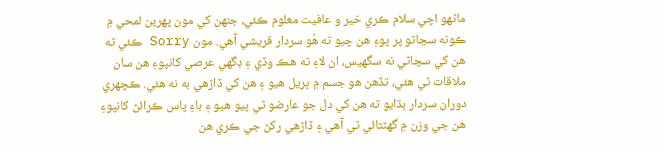ماڻهو اچي سلام ڪري خير و عافيت معلوم ڪئي، جنهن کي مون پهرين لمحي ۾ ڪونه سڃاتو پر پوءِ هن چيو ته هُو سردار قريشي آهي. مون Sorry ڪئي ته هن کي سڃاڻي نه سگهيس، ان لاءِ ته هڪ وڏي ۽ ڊگهي عرصي کانپوءِ هن سان ملاقات ٿي هئي، تڏهن هو جسم ۾ ڀريل هيو ۽ هن کي ڏاڙهي به نه هئي. ڪچهري دوران سردار ٻڌايو ته هن کي دل جو عارضو ٿي پيو هيو ۽ باءِ پاس ڪرائڻ کانپوءِ هن جي وزن ۾ گهٽتائي ٿي آهي ۽ ڏاڙهي رکڻ جي ڪري هن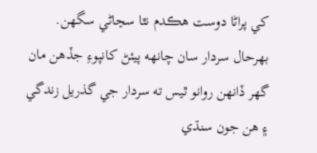کي پراڻا دوست هڪدم نٿا سڃاڻي سگهن. بهرحال سردار سان چانهه پيئڻ کانپوءِ جڏهن مان گهر ڏانهن روانو ٿيس ته سردار جي گذريل زندگي ۽ هن جون سنڌي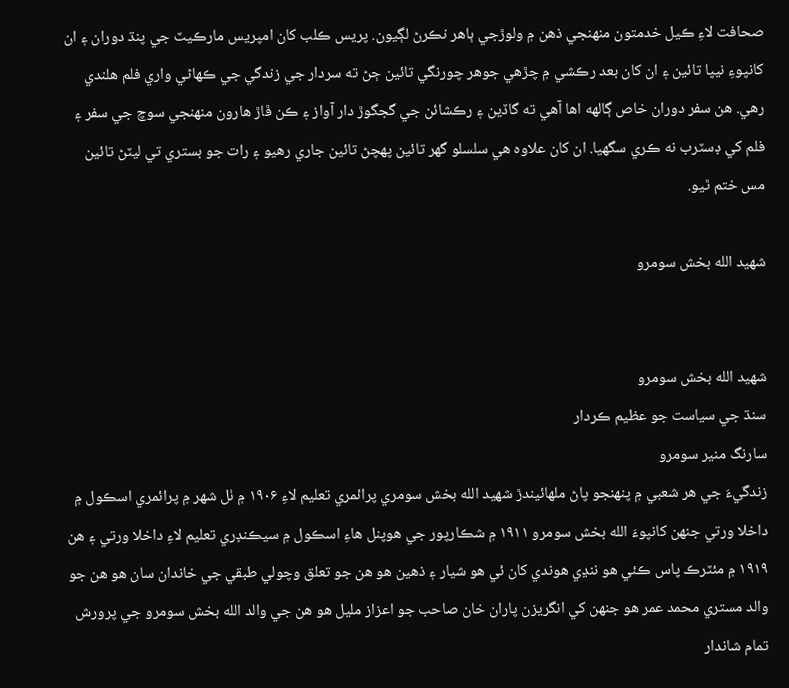صحافت لاءِ ڪيل خدمتون منهنجي ذهن ۾ ولوڙجي ٻاهر نڪرڻ لڳيون. پريس ڪلب کان امپريس مارڪيٽ جي پنڌ دوران ۽ ان کانپوءِ نيپا تائين ۽ ان کان بعد رڪشي ۾ چڙهي جوهر چورنگي تائين ڄڻ ته سردار جي زندگي جي ڪهاڻي واري فلم هلندي رهي. هن سفر دوران خاص ڳالهه اها آهي ته گاڏين ۽ رڪشائن جي گجگوڙ دار آواز ۽ ڪن ڦاڙ هارون منهنجي سوچ جي سفر ۽ فلم کي ڊسٽرب نه ڪري سگهيا. ان کان علاوه هي سلسلو گهر تائين پهچڻ تائين جاري رهيو ۽ رات جو بستري تي ليٽڻ تائين مس ختم ٿيو.

شهيد الله بخش سومرو


شهيد الله بخش سومرو
سنڌ جي سياست جو عظيم ڪردار
سارنگ منير سومرو
زندگيءَ جي هر شعبي ۾ پنهنجو پاڻ ملهائيندڙ شهيد الله بخش سومري پرائمري تعليم لاءِ ۱۹۰۶ ۾ ٺل شهر ۾ پرائمري اسڪول ۾ داخلا ورتي جنهن کانپوءَ الله بخش سومرو ۱۹۱۱ ۾ شڪارپور جي هوپنل هاءِ اسڪول ۾ سيڪنڊري تعليم لاءِ داخلا ورتي ۽ هن ۱۹۱۹ ۾ مئٽرڪ پاس ڪئي هو ننڍي هوندي کان ئي هو شيار ۽ ذهين هو هن جو تعلق وچولي طبقي جي خاندان سان هو هن جو والد مستري محمد عمر هو جنهن کي انگريزن پاران خان صاحب جو اعزاز مليل هو هن جي والد الله بخش سومرو جي پرورش تمام شاندار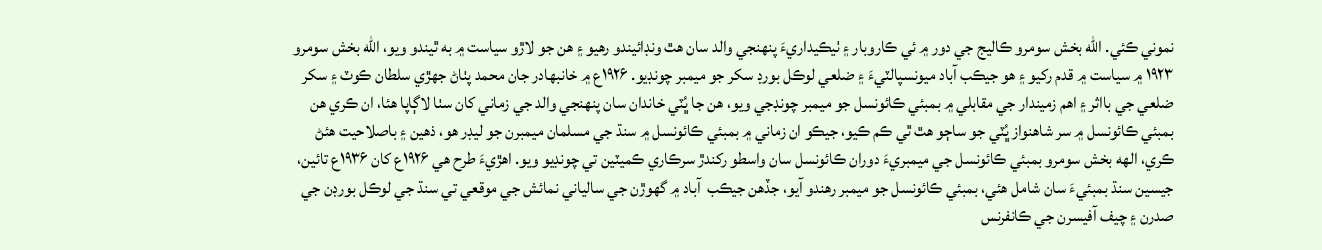نموني ڪئي. الله بخش سومرو ڪاليج جي دور ۾ ئي ڪاروبار ۽ ٺيڪيداريءَ پنهنجي والد سان هٿ ونڊائيندو رهيو ۽ هن جو لاڙو سياست ۾ به ٿيندو ويو، الله بخش سومرو ۱۹۲۳ ۾ سياست ۾ قدم رکيو ۽ هو جيڪب آباد ميونسپالٽيءَ ۽ ضلعي لوڪل بورڊ سکر جو ميمبر چونڊيو. ۱۹۲۶ع ۾ خانبهادر جان محمد پٺاڻ جهڙي سلطان ڪوٽ ۽ سکر ضلعي جي بااثر ۽ اهم زميندار جي مقابلي ۾ بمبئي ڪائونسل جو ميمبر چونڊجي ويو، هن جا ڀُٽي خاندان سان پنهنجي والد جي زماني کان سٺا لاڳاپا هئا، ان ڪري هن بمبئي ڪائونسل ۾ سر شاهنواز ڀُٽي جو ساڄو هٿ ٿي ڪم ڪيو، جيڪو ان زماني ۾ بمبئي ڪائونسل ۾ سنڌ جي مسلمان ميمبرن جو ليڊر هو، ذهين ۽ باصلاحيت هئڻ ڪري، الهه بخش سومرو بمبئي ڪائونسل جي ميمبريءَ دوران ڪائونسل سان واسطو رکندڙ سرڪاري ڪميٽين تي چونڊيو ويو. اهڙيءَ طرح هي ۱۹۲۶ع کان ۱۹۳۶ع تائين، جيسين سنڌ بمبئيءَ سان شامل هئي، بمبئي ڪائونسل جو ميمبر رهندو آيو، جڏهن جيڪب  آباد ۾ گهوڙن جي سالياني نمائش جي موقعي تي سنڌ جي لوڪل بورڊن جي صدرن ۽ چيف آفيسرن جي ڪانفرنس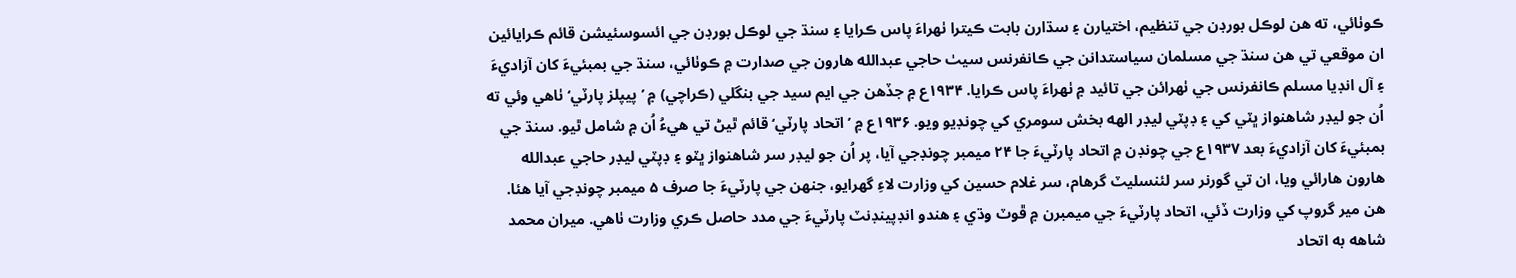ڪوٺائي، ته هن لوڪل بورڊن جي تنظيم، اختيارن ۽ سڌارن بابت ڪيترا ٺهراءَ پاس ڪرايا ۽ سنڌ جي لوڪل بورڊن جي ائسوسئيشن قائم ڪرايائين ان موقعي تي هن سنڌ جي مسلمان سياستدانن جي ڪانفرنس سيٺ حاجي عبدالله هارون جي صدارت ۾ ڪوٺائي، سنڌ جي بمبئيءَ کان آزاديءَ ۽ آل انڊيا مسلم ڪانفرنس جي ٺهرائن جي تائيد ۾ ٺهراءَ پاس ڪرايا. ۱۹۳۴ع ۾ جڏهن جي ايم سيد جي بنگلي (ڪراچي) ۾ ’پيپلز پارٽي‘ ٺاهي وئي ته اُن جو ليڊر شاهنواز ڀٽي کي ۽ ڊپٽي ليڊر الهه بخش سومري کي چونڊيو ويو. ۱۹۳۶ع ۾ ’اتحاد پارٽي‘ قائم ٿيڻ تي هيءُ اُن ۾ شامل ٿيو. سنڌ جي بمبئيءَ کان آزاديءَ بعد ۱۹۳۷ع جي چونڊن ۾ اتحاد پارٽيءَ جا ۲۴ ميمبر چونڊجي آيا، پر اُن جو ليڊر سر شاهنواز ڀٽو ۽ ڊپٽي ليڊر حاجي عبدالله هارون هارائي ويا، ان تي گورنر سر لئنسليٽ گرهام، سر غلام حسين کي وزارت لاءِ گهرايو، جنهن جي پارٽيءَ جا صرف ۵ ميمبر چونڊجي آيا هئا. هن مير گروپ کي وزارت ڏئي، اتحاد پارٽيءَ جي ميمبرن ۾ ڦوٽ وڌي ۽ هندو انڊپينڊنٽ پارٽيءَ جي مدد حاصل ڪري وزارت ٺاهي. ميران محمد شاهه به اتحاد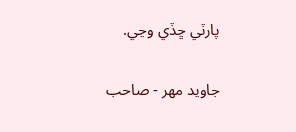پارٽي ڇڏي وڃي.

جاويد مهر - صاحب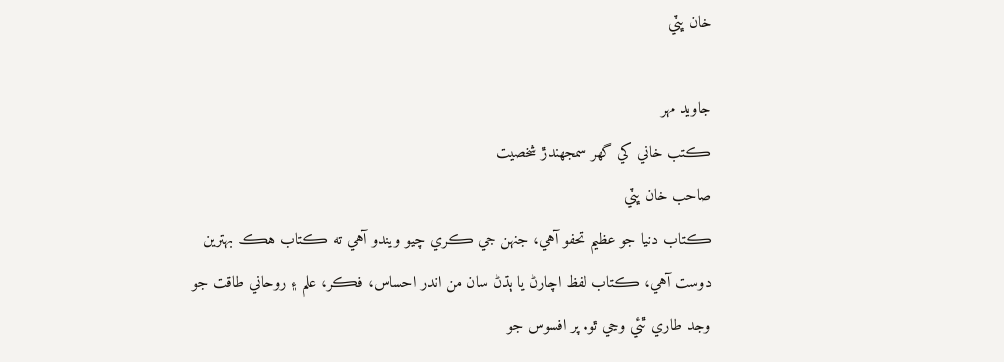خان ڀٽي

جاويد مهر
ڪتب خاني کي گهر سمجهندڙ شخصيت
صاحب خان ڀٽي
ڪتاب دنيا جو عظيم تحفو آهي، جنهن جي ڪري چيو ويندو آهي ته ڪتاب هڪ بهترين دوست آهي، ڪتاب لفظ اچارڻ يا ٻڌڻ سان من اندر احساس، فڪر، علم ۽ روحاني طاقت جو وجد طاري ٿئي وڃي ٿو. پر افسوس جو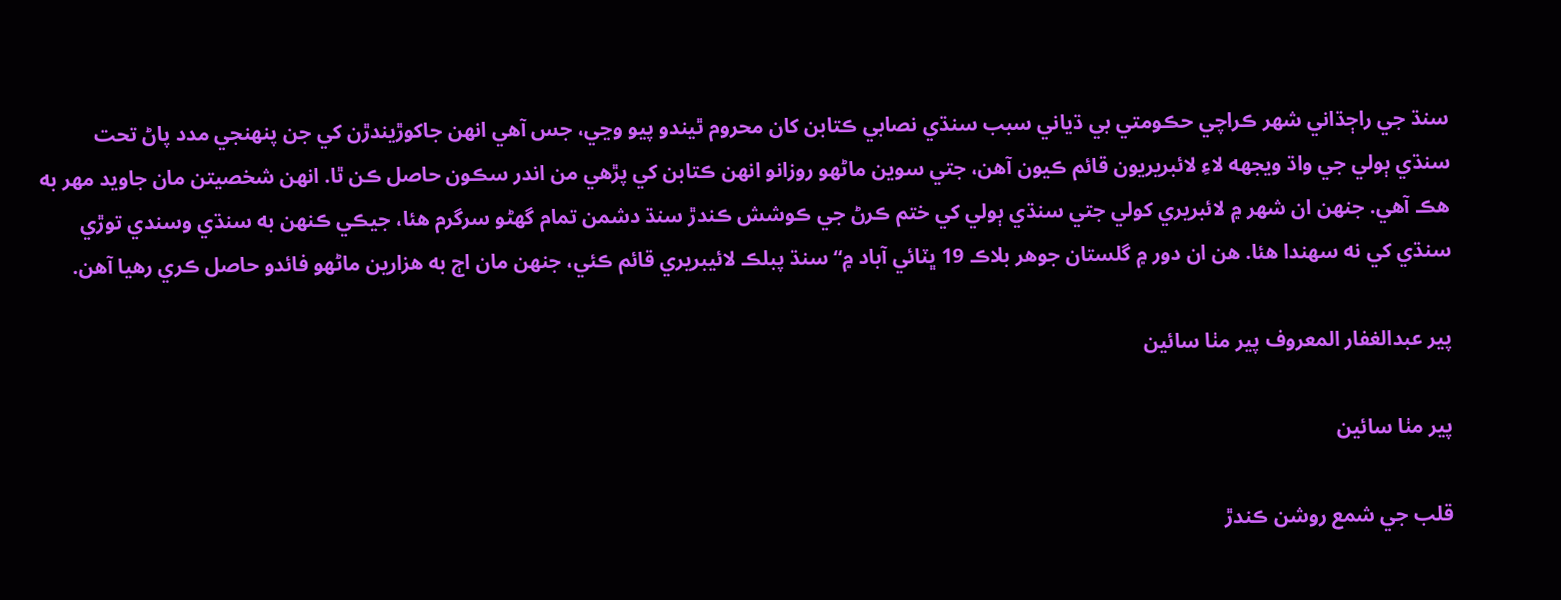سنڌ جي راڄڌاني شهر ڪراچي حڪومتي بي ڌياني سبب سنڌي نصابي ڪتابن کان محروم ٿيندو پيو وڃي، جس آهي انهن جاکوڙيندڙن کي جن پنهنجي مدد پاڻ تحت سنڌي ٻولي جي واڌ ويجهه لاءِ لائبريريون قائم ڪيون آهن، جتي سوين ماڻهو روزانو انهن ڪتابن کي پڙهي من اندر سڪون حاصل ڪن ٿا. انهن شخصيتن مان جاويد مهر به هڪ آهي. جنهن ان شهر ۾ لائبريري کولي جتي سنڌي ٻولي کي ختم ڪرڻ جي ڪوشش ڪندڙ سنڌ دشمن تمام گهڻو سرگرم هئا، جيڪي ڪنهن به سنڌي وسندي توڙي سنڌي کي نه سهندا هئا. هن ان دور ۾ گلستان جوهر بلاڪ 19 ڀٽائي آباد ۾“ سنڌ پبلڪ لائيبريري قائم ڪئي، جنهن مان اڄ به هزارين ماڻهو فائدو حاصل ڪري رهيا آهن.

پير عبدالغفار المعروف پير مٺا سائين

پير مٺا سائين

قلب جي شمع روشن ڪندڙ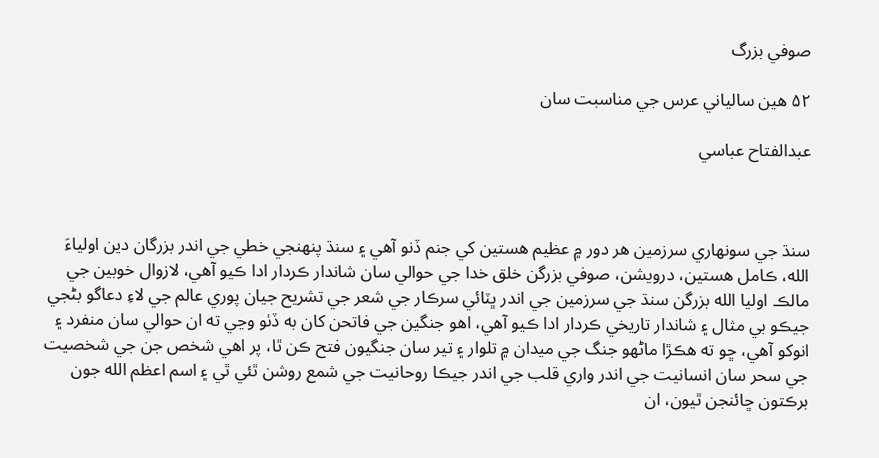صوفي بزرگ

۵۲ هين سالياني عرس جي مناسبت سان

عبدالفتاح عباسي



سنڌ جي سونهاري سرزمين هر دور ۾ عظيم هستين کي جنم ڏنو آهي ۽ سنڌ پنهنجي خطي جي اندر بزرگان دين اولياءَ الله، ڪامل هستين، درويشن، صوفي بزرگن خلق خدا جي حوالي سان شاندار ڪردار ادا ڪيو آهي، لازوال خوبين جي مالڪ اوليا الله بزرگن سنڌ جي سرزمين جي اندر ڀٽائي سرڪار جي شعر جي تشريح جيان پوري عالم جي لاءِ دعاگو بڻجي جيڪو بي مثال ۽ شاندار تاريخي ڪردار ادا ڪيو آهي، اهو جنگين جي فاتحن کان به ڏٺو وڃي ته ان حوالي سان منفرد ۽ انوکو آهي، ڇو ته هڪڙا ماڻهو جنگ جي ميدان ۾ تلوار ۽ تير سان جنگيون فتح ڪن ٿا، پر اهي شخص جن جي شخصيت جي سحر سان انسانيت جي اندر واري قلب جي اندر جيڪا روحانيت جي شمع روشن ٿئي ٿي ۽ اسم اعظم الله جون برڪتون ڇائنجن ٿيون، ان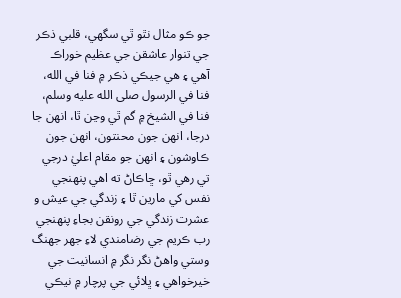جو ڪو مثال نٿو ٿي سگهي، قلبي ذڪر جي تنوار عاشقن جي عظيم خوراڪ آهي ۽ هي جيڪي ذڪر ۾ فنا في الله، فنا في الرسول صلى الله عليه وسلم، فنا في الشيخ ۾ گم ٿي وڃن ٿا، انهن جا درجا، انهن جون محنتون، انهن جون ڪاوشون ۽ انهن جو مقام اعليٰ درجي تي رهي ٿو، ڇاڪاڻ ته اهي پنهنجي نفس کي مارين ٿا ۽ زندگي جي عيش و عشرت زندگي جي رونقن بجاءِ پنهنجي رب ڪريم جي رضامندي لاءِ جهر جهنگ وستي واهڻ نگر نگر ۾ انسانيت جي خيرخواهي ۽ ڀلائي جي پرچار ۾ نيڪي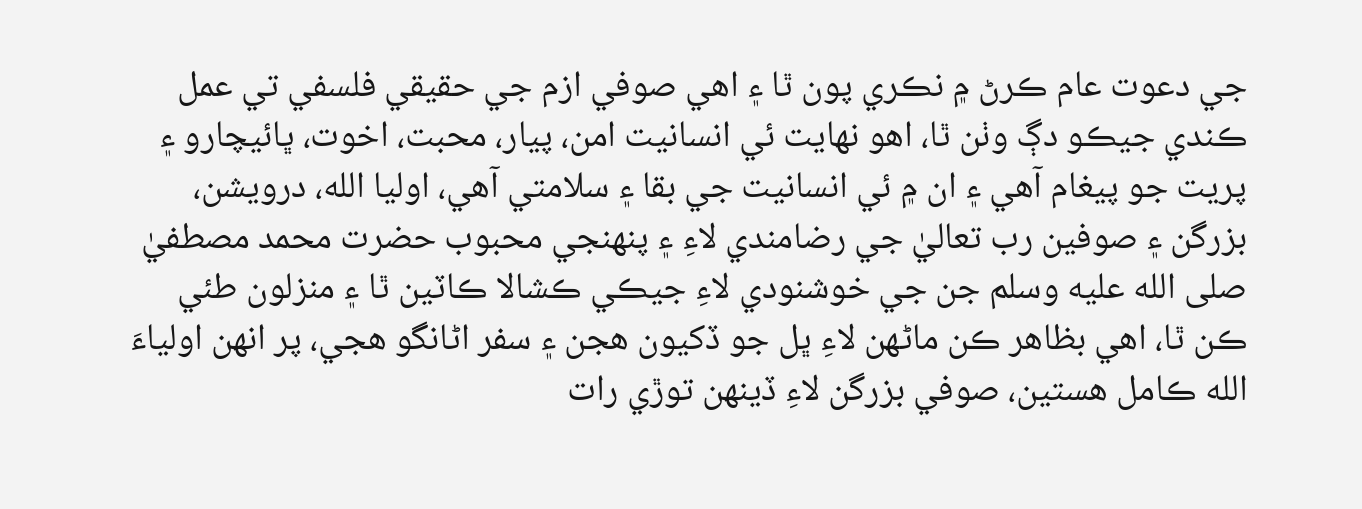جي دعوت عام ڪرڻ ۾ نڪري پون ٿا ۽ اهي صوفي ازم جي حقيقي فلسفي تي عمل ڪندي جيڪو دڳ وٺن ٿا، اهو نهايت ئي انسانيت امن، پيار، محبت، اخوت، ڀائيچارو ۽ پريت جو پيغام آهي ۽ ان ۾ ئي انسانيت جي بقا ۽ سلامتي آهي، اوليا الله، درويشن، بزرگن ۽ صوفين رب تعاليٰ جي رضامندي لاءِ ۽ پنهنجي محبوب حضرت محمد مصطفيٰ صلى الله عليه وسلم جن جي خوشنودي لاءِ جيڪي ڪشالا ڪاٽين ٿا ۽ منزلون طئي ڪن ٿا، اهي بظاهر ڪن ماڻهن لاءِ ڀل جو ڏکيون هجن ۽ سفر اڻانگو هجي، پر انهن اولياءَ الله ڪامل هستين، صوفي بزرگن لاءِ ڏينهن توڙي رات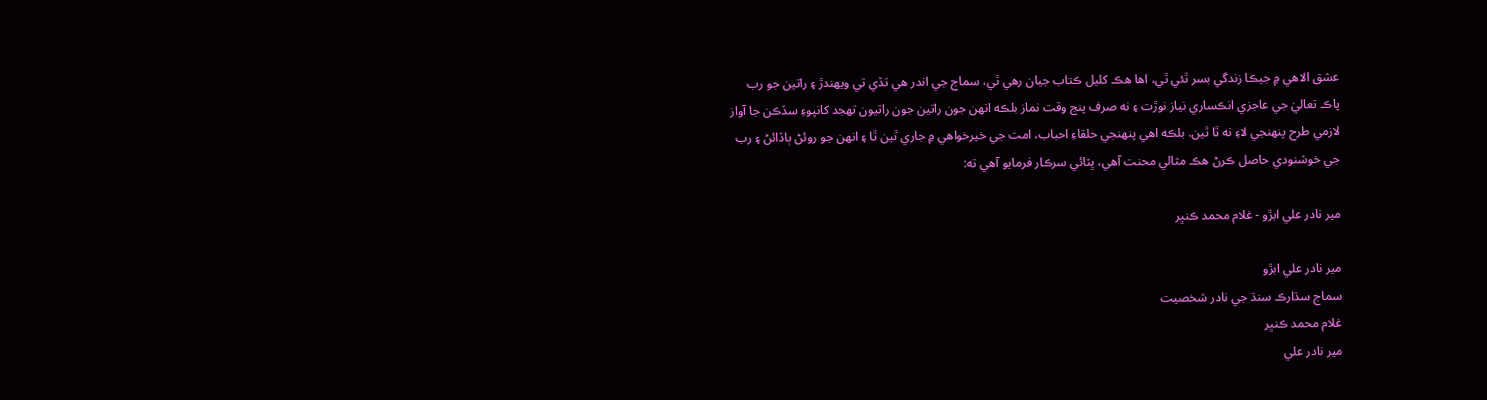عشق الاهي ۾ جيڪا زندگي بسر ٿئي ٿي، اها هڪ کليل ڪتاب جيان رهي ٿي، سماج جي اندر هي تڏي تي ويهندڙ ۽ راتين جو رب پاڪ تعاليٰ جي عاجزي انڪساري نياز نوڙت ۽ نه صرف پنج وقت نماز بلڪه انهن جون راتين جون راتيون تهجد کانپوءِ سڏڪن جا آواز لازمي طرح پنهنجي لاءِ نه ٿا ٿين. بلڪه اهي پنهنجي حلقاءِ احباب، امت جي خيرخواهي ۾ جاري ٿين ٿا ۽ انهن جو روئڻ ٻاڏائڻ ۽ رب جي خوشنودي حاصل ڪرڻ هڪ مثالي محنت آهي، ڀٽائي سرڪار فرمايو آهي ته:

مير نادر علي ابڙو - غلام محمد ڪنڀر

مير نادر علي ابڙو
سماج سڌارڪ سنڌ جي نادر شخصيت
غلام محمد ڪنڀر
مير نادر علي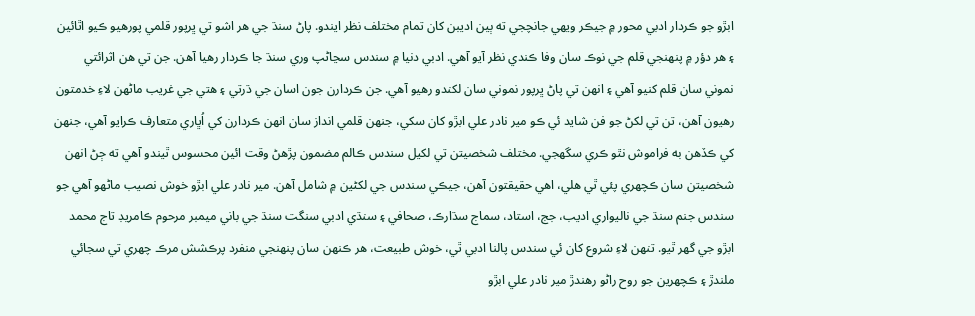ابڙو جو ڪردار ادبي محور ۾ جيڪر ويهي جانچجي ته ٻين اديبن کان تمام مختلف نظر ايندو. پاڻ سنڌ جي هر اشو تي ڀرپور قلمي پورهيو ڪيو اٿائين ۽ هر دؤر ۾ پنهنجي قلم جي نوڪ سان وفا ڪندي نظر آيو آهي. ادبي دنيا ۾ سندس سڃاڻپ وري سنڌ جا ڪردار رهيا آهن. جن تي هن اثرائتي نموني سان قلم کنيو آهي ۽ انهن تي پاڻ ڀرپور نموني سان لکندو رهيو آهي. جن ڪردارن جون اسان جي ڌرتي ۽ هتي جي غريب ماڻهن لاءِ خدمتون رهيون آهن، تن تي لکڻ جو فن شايد ئي ڪو مير نادر علي ابڙو کان سکي، جنهن قلمي انداز سان انهن ڪردارن کي اُڀاري متعارف ڪرايو آهي، جنهن کي ڪڏهن به فراموش نٿو ڪري سگهجي. مختلف شخصيتن تي لکيل سندس ڪالم مضمون پڙهڻ وقت ائين محسوس ٿيندو آهي ته ڄڻ انهن شخصيتن سان ڪچهري پئي ٿي هلي، اهي حقيقتون آهن، جيڪي سندس جي لکڻين ۾ شامل آهن. مير نادر علي ابڙو خوش نصيب ماڻهو آهي جو سندس جنم سنڌ جي ناليواري اديب، جج، استاد، سماج سڌارڪ، صحافي ۽ سنڌي ادبي سنگت سنڌ جي باني ميمبر مرحوم ڪامريڊ تاج محمد ابڙو جي گهر ٿيو. تنهن لاءِ شروع کان ئي سندس پالنا ادبي ٿي، خوش طبيعت، هر ڪنهن سان پنهنجي منفرد پرڪشش مرڪ چهري تي سجائي ملندڙ ۽ ڪچهرين جو روح راڻو رهندڙ مير نادر علي ابڙو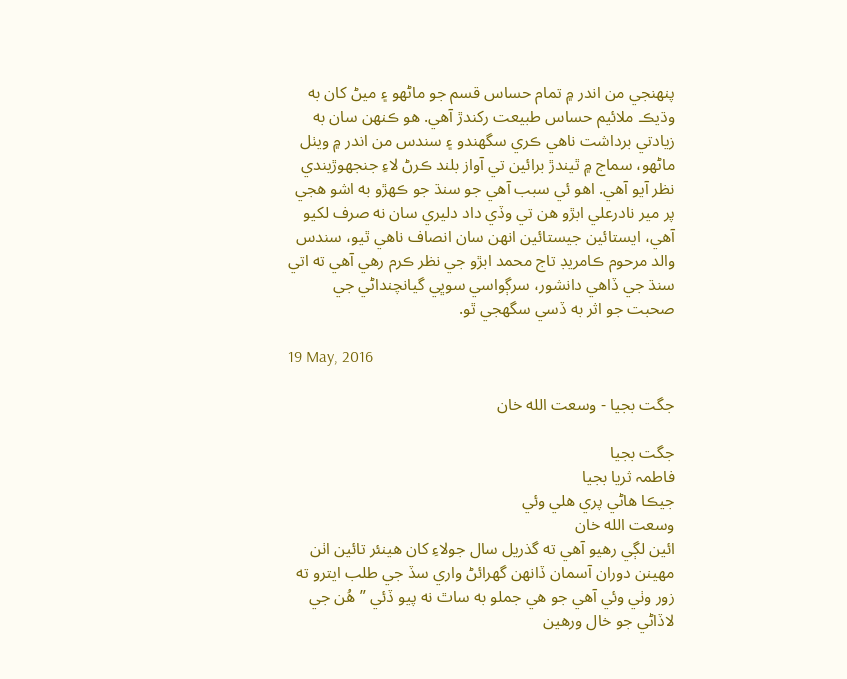پنهنجي من اندر ۾ تمام حساس قسم جو ماڻهو ۽ ميڻ کان به وڌيڪ ملائيم حساس طبيعت رکندڙ آهي. هو ڪنهن سان به زيادتي برداشت ناهي ڪري سگهندو ۽ سندس من اندر ۾ ويٺل ماڻهو، سماج ۾ ٿيندڙ برائين تي آواز بلند ڪرڻ لاءِ جنجهوڙيندي نظر آيو آهي. اهو ئي سبب آهي جو سنڌ جو ڪهڙو به اشو هجي پر مير نادرعلي ابڙو هن تي وڏي داد دليري سان نه صرف لکيو آهي، ايستائين جيستائين انهن سان انصاف ناهي ٿيو، سندس والد مرحوم ڪامريڊ تاج محمد ابڙو جي نظر ڪرم رهي آهي ته اتي سنڌ جي ڏاهي دانشور، سرڳواسي سوڀي گيانچنداڻي جي صحبت جو اثر به ڏسي سگهجي ٿو.

19 May, 2016

جگت بجيا - وسعت الله خان

جگت بجيا
فاطمہ ثريا بجيا
جيڪا ھاڻي پري هلي وئي
وسعت الله خان
ائين لڳي رهيو آهي ته گذريل سال جولاءِ کان هينئر تائين اٺن مهينن دوران آسمان ڏانهن گهرائڻ واري سڏ جي طلب ايترو ته زور وٺي وئي آهي جو هي جملو به ساٿ نه پيو ڏئي ”هُن جي لاڏاڻي جو خال ورهين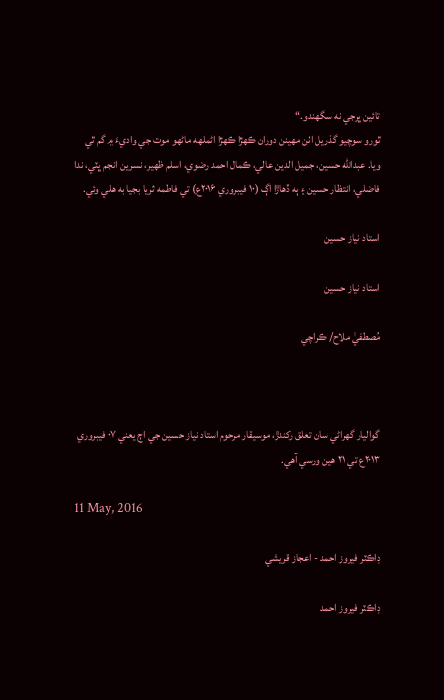تائين ڀرجي نه سگهندو.“
ٿورو سوچيو گذريل اٺن مهينن دوران ڪهڙا ڪهڙا اڻملهه ماڻهو موت جي واديءَ ۾ گم ٿي ويا. عبدالله حسين، جميل الدين عالي، ڪمال احمد رضوي، اسلم ظهير، نسرين انجم ڀٽي، ندا فاضلي، انتظار حسين ۽ ٻه ڏهاڙا اڳ (۱۰ فيبروري ۲۰۱۶ع) تي فاطمه ثريا بجيا به هلي وئي.

استاد نياز حسين

استاد نياز حسين

مُصطفيٰ ملاح/ ڪراچي



گواليار گهراڻي سان تعلق رکندڙ، موسيقار مرحوم استاد نياز حسين جي اڄ يعني ۰۷ فيبروري ۲۰۱۳ع تي ۲۱ هين ورسي آهي.

11 May, 2016

ڊاڪٽر فيروز احمد - اعجاز قريشي

ڊاڪٽر فيروز احمد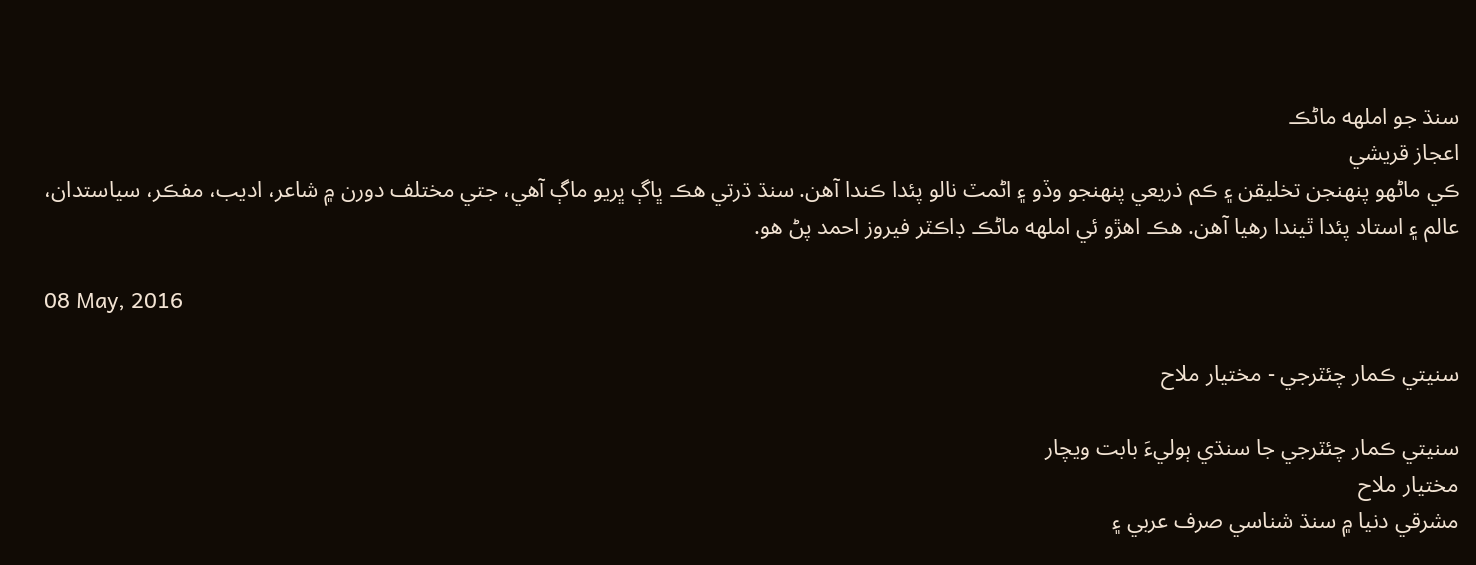سنڌ جو املهه ماڻڪ
اعجاز قريشي
ڪي ماڻهو پنهنجن تخليقن ۽ ڪم ذريعي پنهنجو وڏو ۽ اڻمٽ نالو پئدا ڪندا آهن. سنڌ ڌرتي هڪ ڀاڳ ڀريو ماڳ آهي، جتي مختلف دورن ۾ شاعر، اديب، مفڪر، سياستدان، عالم ۽ استاد پئدا ٿيندا رهيا آهن. هڪ اهڙو ئي املهه ماڻڪ ڊاڪٽر فيروز احمد پڻ هو.

08 May, 2016

سنيتي ڪمار چئٽرجي - مختيار ملاح

سنيتي ڪمار چئٽرجي جا سنڌي ٻوليءَ بابت ويچار
مختيار ملاح
مشرقي دنيا ۾ سنڌ شناسي صرف عربي ۽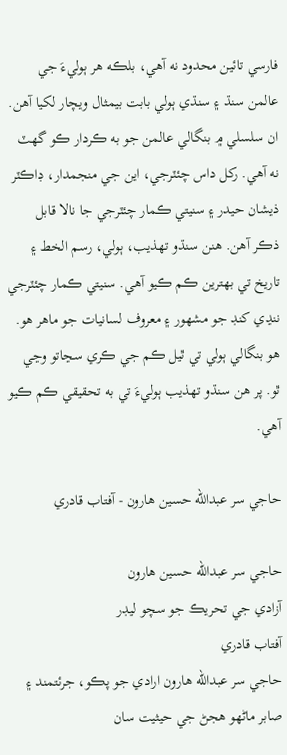فارسي تائين محدود نه آهي، بلڪه هر ٻوليءَ جي عالمن سنڌ ۽ سنڌي ٻولي بابت بيمثال ويچار لکيا آهن. ان سلسلي ۾ بنگالي عالمن جو به ڪردار ڪو گهٽ نه آهي. رکل داس چئٽرجي، اين جي منجمدار، ڊاڪٽر ذيشان حيدر ۽ سنيتي ڪمار چئٽرجي جا نالا قابل ذڪر آهن. هنن سنڌو تهذيب، ٻولي، رسم الخط ۽ تاريخ تي بهترين ڪم ڪيو آهي. سنيتي ڪمار چئٽرجي ننڍي کنڊ جو مشهور ۽ معروف لسانيات جو ماهر هو. هو بنگالي ٻولي تي ٿيل ڪم جي ڪري سڃاتو وڃي ٿو. پر هن سنڌو تهذيب ٻوليءَ تي به تحقيقي ڪم ڪيو آهي.

حاجي سر عبدالله حسين هارون - آفتاب قادري

حاجي سر عبدالله حسين هارون
آزادي جي تحريڪ جو سچو ليڊر
آفتاب قادري
حاجي سر عبدالله هارون ارادي جو پڪو، جرئتمند ۽ صابر ماڻهو هجڻ جي حيثيت سان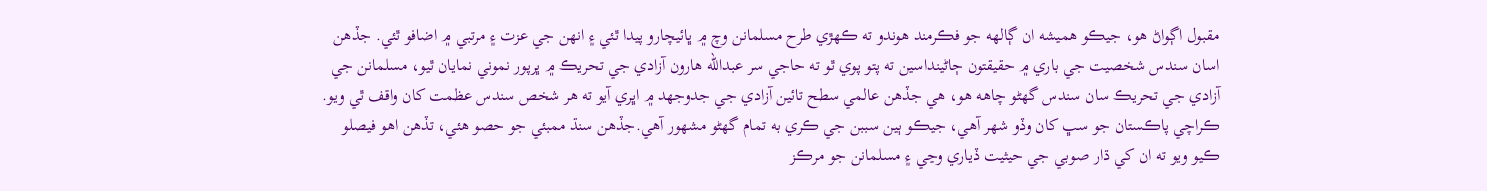مقبول اڳواڻ هو، جيڪو هميشه ان ڳالهه جو فڪرمند هوندو ته ڪهڙي طرح مسلمانن وچ ۾ ڀائيچارو پيدا ٿئي ۽ انهن جي عزت ۽ مرتبي ۾ اضافو ٿئي. جڏهن اسان سندس شخصيت جي باري ۾ حقيقتون ڄاڻينداسين ته پتو پوي ٿو ته حاجي سر عبدالله هارون آزادي جي تحريڪ ۾ ڀرپور نموني نمايان ٿيو، مسلمانن جي آزادي جي تحريڪ سان سندس گهڻو چاهه هو، هي جڏهن عالمي سطح تائين آزادي جي جدوجهد ۾ اڀري آيو ته هر شخص سندس عظمت کان واقف ٿي ويو. ڪراچي پاڪستان جو سڀ کان وڏو شهر آهي، جيڪو ٻين سببن جي ڪري به تمام گهڻو مشهور آهي.جڏهن سنڌ ممبئي جو حصو هئي، تڏهن اهو فيصلو ڪيو ويو ته ان کي ڌار صوبي جي حيثيت ڏياري وڃي ۽ مسلمانن جو مرڪز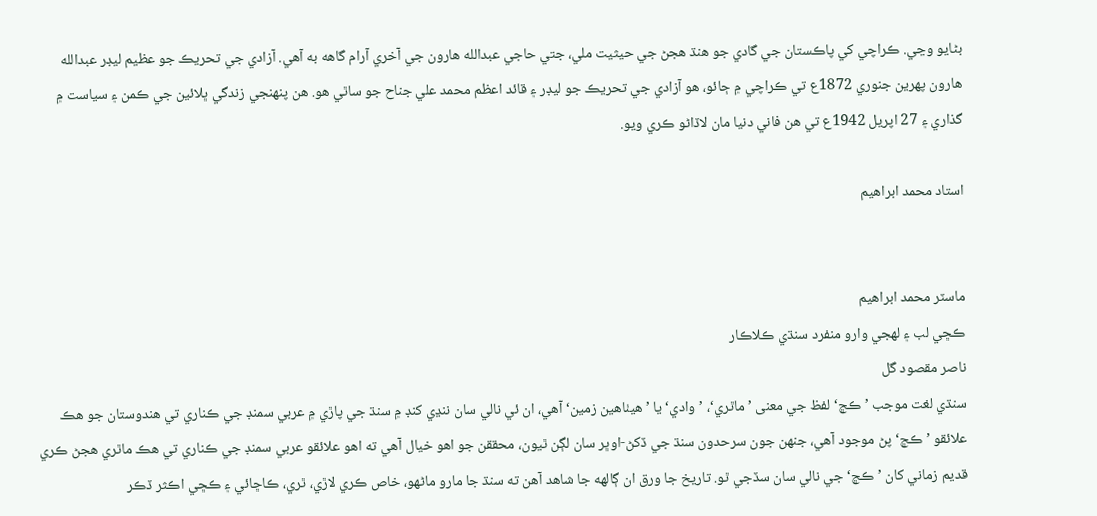بڻايو وڃي. ڪراچي کي پاڪستان جي گادي جو هنڌ هجڻ جي حيثيت ملي، جتي حاجي عبدالله هارون جي آخري آرام گاهه به آهي. آزادي جي تحريڪ جو عظيم ليڊر عبدالله هارون پهرين جنوري 1872ع تي ڪراچي ۾ ڄائو، هو آزادي جي تحريڪ جو ليڊر ۽ قائد اعظم محمد علي جناح جو ساٿي هو. هن پنهنجي زندگي ڀلائين جي ڪمن ۽ سياست ۾ گذاري ۽ 27 اپريل 1942ع تي هن فاني دنيا مان لاڏاڻو ڪري ويو.

استاد محمد ابراهيم


ماسٽر محمد ابراهيم
ڪڇي لب ۽ لهجي وارو منفرد سنڌي ڪلاڪار
ناصر مقصود گل
سنڌي لغت موجب ’ڪڇ‘ لفظ جي معنى ’ماٿري‘، ’وادي‘ يا ’هيٺاهين زمين‘ آهي، ان ئي نالي سان ننڍي کنڊ ۾ سنڌ جي پاڙي ۾ عربي سمنڊ جي ڪناري تي هندوستان جو هڪ علائقو ’ڪڇ‘ پڻ موجود آهي، جنهن جون سرحدون سنڌ جي ڏکڻ-اوڀر سان لڳن ٿيون، محققن جو اهو خيال آهي ته اهو علائقو عربي سمنڊ جي ڪناري تي هڪ ماٿري هجڻ ڪري قديم زماني کان ’ڪڇ‘ جي نالي سان سڏجي ٿو. تاريخ جا ورق ان ڳالهه جا شاهد آهن ته سنڌ جا مارو ماڻهو، خاص ڪري لاڙي، ٿري، ڪاڇائي ۽ ڪڇي اڪثر ڏڪر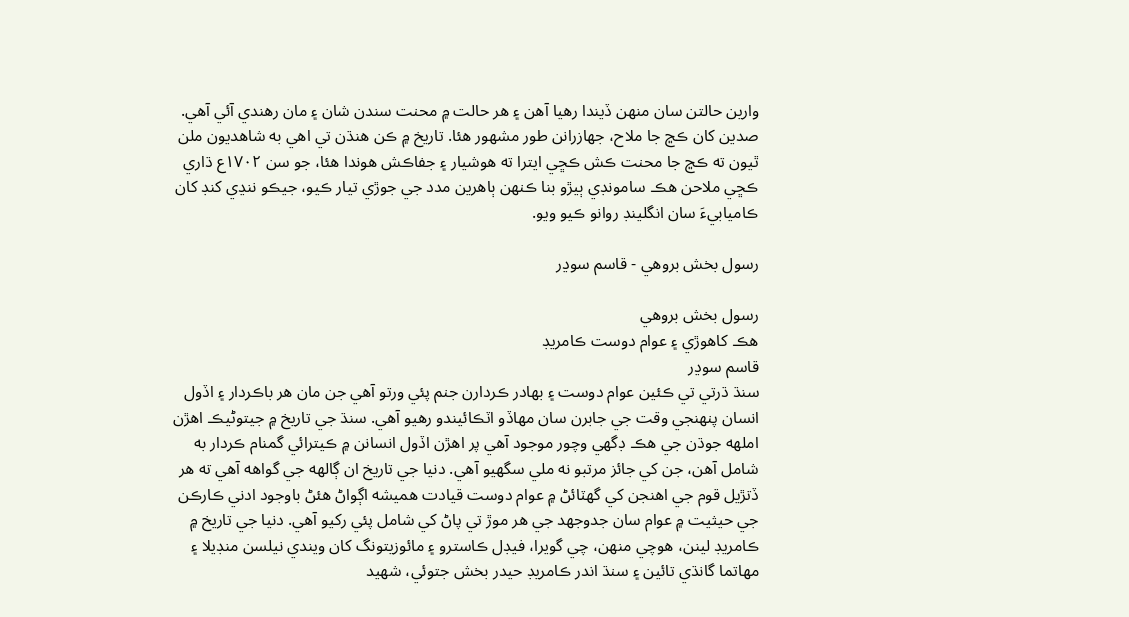وارين حالتن سان منهن ڏيندا رهيا آهن ۽ هر حالت ۾ محنت سندن شان ۽ مان رهندي آئي آهي. صدين کان ڪڇ جا ملاح، جهازرانن طور مشهور هئا. تاريخ ۾ ڪن هنڌن تي اهي به شاهديون ملن ٿيون ته ڪڇ جا محنت ڪش ڪڇي ايترا ته هوشيار ۽ جفاڪش هوندا هئا، جو سن ۱۷۰۲ع ڌاري ڪڇي ملاحن هڪ سامونڊي ٻيڙو بنا ڪنهن ٻاهرين مدد جي جوڙي تيار ڪيو، جيڪو ننڍي کنڊ کان ڪاميابيءَ سان انگلينڊ روانو ڪيو ويو.

رسول بخش بروهي - قاسم سوڍر

رسول بخش بروهي
هڪ کاهوڙي ۽ عوام دوست ڪامريڊ
قاسم سوڍر
سنڌ ڌرتي تي ڪئين عوام دوست ۽ بهادر ڪردارن جنم پئي ورتو آهي جن مان هر باڪردار ۽ اڏول انسان پنهنجي وقت جي جابرن سان مهاڏو اٽڪائيندو رهيو آهي. سنڌ جي تاريخ ۾ جيتوڻيڪ اهڙن املهه جوڌن جي هڪ ڊگھي وچور موجود آهي پر اهڙن اڏول انسانن ۾ ڪيترائي گمنام ڪردار به شامل آهن، جن کي جائز مرتبو نه ملي سگھيو آهي. دنيا جي تاريخ ان ڳالهه جي گواهه آهي ته هر ڏتڙيل قوم جي اهنجن کي گھٽائڻ ۾ عوام دوست قيادت هميشه اڳواڻ هئڻ باوجود ادني ڪارڪن جي حيثيت ۾ عوام سان جدوجهد جي هر موڙ تي پاڻ کي شامل پئي رکيو آهي. دنيا جي تاريخ ۾ ڪامريڊ لينن، هوچي منهن، چي گويرا، فيڊل ڪاسترو ۽ مائوزيتونگ کان ويندي نيلسن منڊيلا ۽ مهاتما گانڌي تائين ۽ سنڌ اندر ڪامريڊ حيدر بخش جتوئي، شهيد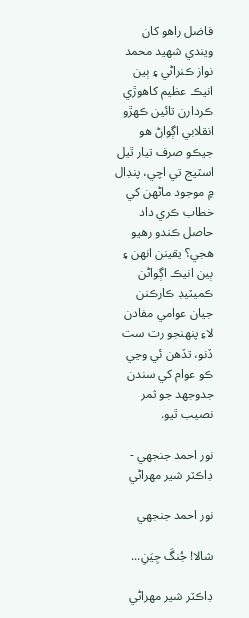فاضل راهو کان ويندي شهيد محمد نواز ڪنراڻي ۽ ٻين انيڪ عظيم کاهوڙي ڪردارن تائين ڪهڙو انقلابي اڳواڻ هو جيڪو صرف تيار ٿيل اسٽيج تي اچي، پنڊال ۾ موجود ماڻهن کي خطاب ڪري داد حاصل ڪندو رهيو هجي؟ يقينن انهن ۽ ٻين انيڪ اڳواڻن ڪميٽيڊ ڪارڪنن جيان عوامي مفادن لاءِ پنهنجو رت ست ڏنو، تڏهن ئي وڃي ڪو عوام کي سندن جدوجهد جو ثمر نصيب ٿيو.

نور احمد جنجهي - ڊاڪٽر شير مهراڻي

نور احمد جنجهي

شالا! جُنگَ جِيَنِ...

ڊاڪٽر شير مهراڻي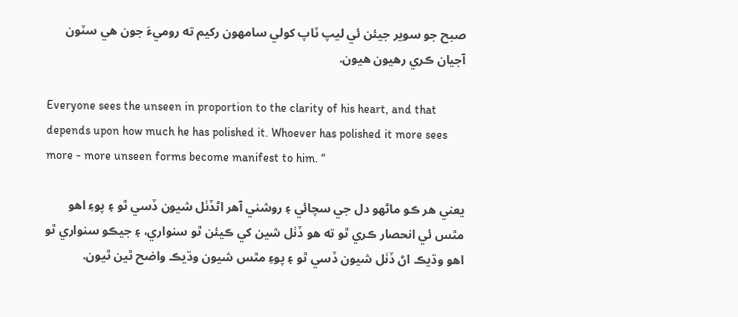صبح جو سوير جيئن ئي ليپ ٽاپ کولي سامهون رکيم ته روميءَ جون هي سٽون آجيان ڪري رهيون هيون.

Everyone sees the unseen in proportion to the clarity of his heart, and that depends upon how much he has polished it. Whoever has polished it more sees more - more unseen forms become manifest to him. “

يعني هر ڪو ماڻهو دل جي سچائي ۽ روشني آهر اڻڏٺل شيون ڏسي ٿو ۽ پوءِ اهو مٿس ئي انحصار ڪري ٿو ته هو ڏٺل شين کي ڪيئن ٿو سنواري، ۽ جيڪو سنواري ٿو اهو وڌيڪ اڻ ڏٺل شيون ڏسي ٿو ۽ پوءِ مٿس شيون وڌيڪ واضح ٿين ٿيون.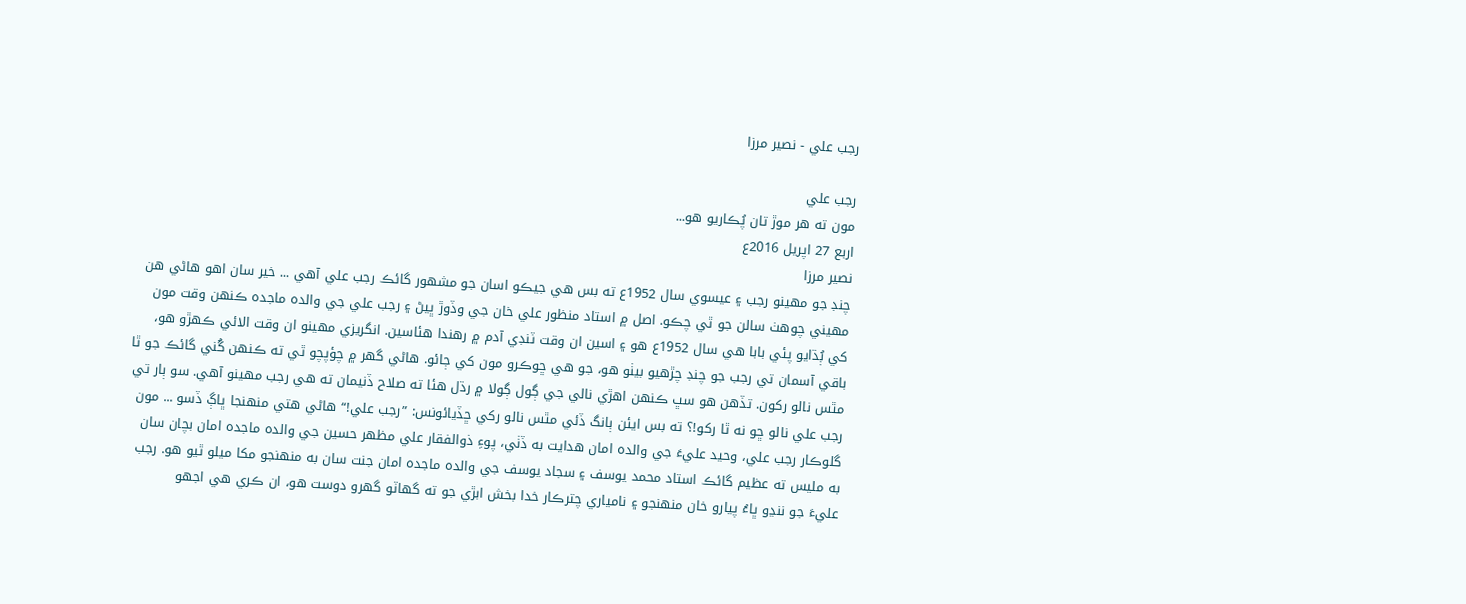رجب علي - نصير مرزا

رجب علي
مون ته هر موڙ تان پُڪاريو هو...
اربع 27 اپريل 2016ع
نصير مرزا
چنڊ جو مهينو رجب ۽ عيسوي سال 1952ع ته بس هي جيڪو اسان جو مشهور گائڪ رجب علي آهي ... خير سان اهو هاڻي هن مهيني چوهٺ سالن جو ٿي چڪو. اصل ۾ استاد منظور علي خان جي وڏوڙ ڀيڻ ۽ رجب علي جي والده ماجده ڪنهن وقت مون کي ٻُڌايو پئي بابا هي سال 1952ع هو ۽ اسين ان وقت ٽنڊي آدم ۾ رهندا هئاسين. انگريزي مهينو ان وقت الائي ڪهڙو هو، باقي آسمان تي رجب جو چنڊ چڙهيو بيٺو هو، جو هي ڇوڪرو مون کي ڄائو. هاڻي گهر ۾ چؤپچو ٿي ته ڪنهن گُني گائڪ جو ٿا مٿس نالو رکون. تڏهن هو سڀ ڪنهن اهڙي نالي جي ڳول ڳولا ۾ رڌل هئا ته صلاح ڏنيمان ته هي رجب مهينو آهي. سو ٻار تي رجب علي نالو ڇو نه ٿا رکو!؟ ته بس ايئن ٻانگ ڏئي مٿس نالو رکي ڇڏيائونس: ”رجب علي!“ هاڻي هتي منهنجا ڀاڳ ڏسو ... مون گلوڪار رجب علي، وحيد عليءَ جي والده امان هدايت به ڏٺي، پوءِ ذوالفقار علي مظهر حسين جي والده ماجده امان بچان سان به مليس ته عظيم گائڪ استاد محمد يوسف ۽ سجاد يوسف جي والده ماجده امان جنت سان به منهنجو مکا ميلو ٿيو هو. رجب عليءَ جو ننڍو ڀاءُ پيارو خان منهنجو ۽ نامياري چترڪار خدا بخش ابڙي جو ته گهاٽو گهرو دوست هو، ان ڪري هي اجهو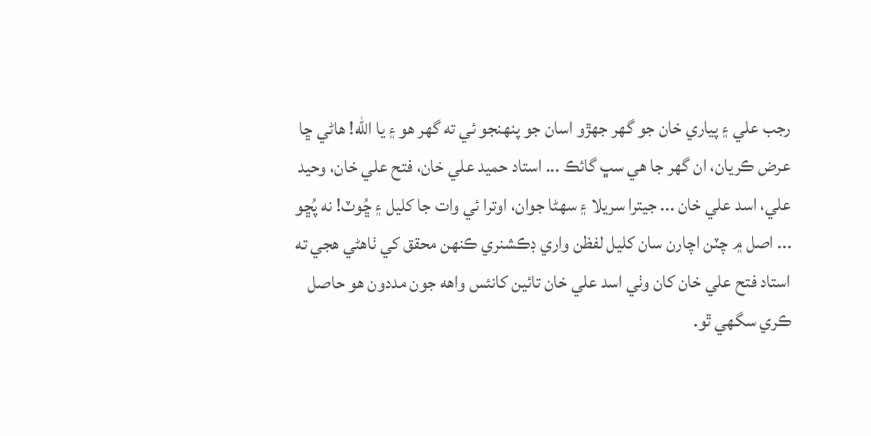رجب علي ۽ پياري خان جو گهر جهڙو اسان جو پنهنجو ئي ته گهر هو ۽ يا الله! هاڻي ڇا عرض ڪريان، ان گهر جا هي سڀ گائڪ ... استاد حميد علي خان، فتح علي خان، وحيد علي، اسد علي خان ... جيترا سريلا ۽ سهڻا جوان، اوترا ئي وات جا کليل ۽ ڇُوٽ! نه پُڇو ... اصل ۾ چٽن اچارن سان کليل لفظن واري ڊڪشنري ڪنهن محقق کي ٺاهڻي هجي ته استاد فتح علي خان کان وٺي اسد علي خان تائين کانئس واهه جون مددون هو حاصل ڪري سگهي ٿو.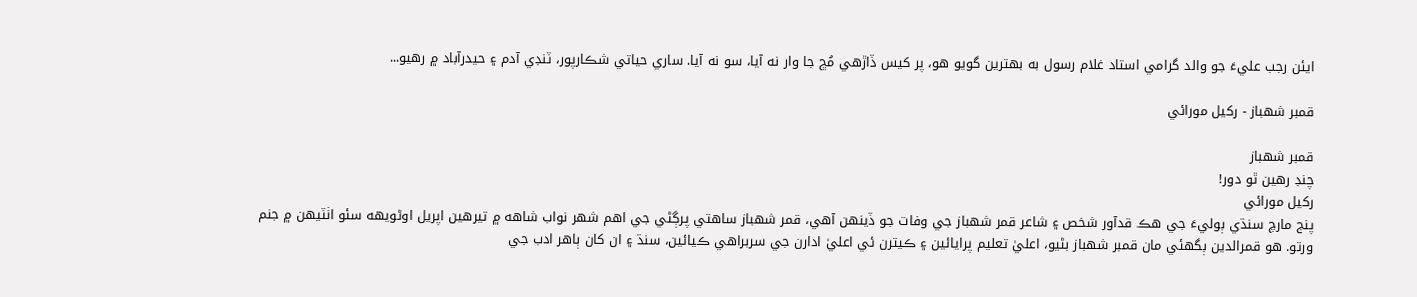ايئن رجب عليءَ جو والد گرامي استاد غلام رسول به بهترين گويو هو، پر کيس ڏاڙهي مُڇ جا وار نه آيا، سو نه آيا. ساري حياتي شڪارپور، ٽنڊي آدم ۽ حيدرآباد ۾ رهيو...

قمبر شهباز - رکيل مورائي

قمبر شهباز
چنڊ رهين ٿو دور!
رکيل مورائي
پنج مارچ سنڌي ٻوليءَ جي هڪ قدآور شخص ۽ شاعر قمر شهباز جي وفات جو ڏينهن آهي، قمر شهباز ساهتي پرڳڻي جي اهم شهر نواب شاهه ۾ تيرهين اپريل اوڻويهه سئو اٺٽيهن ۾ جنم ورتو. هو قمرالدين ٻگهئي مان قمبر شهباز بڻيو، اعليٰ تعليم پرايائين ۽ ڪيترن ئي اعليٰ ادارن جي سربراهي ڪيائين، سنڌ ۽ ان کان ٻاهر ادب جي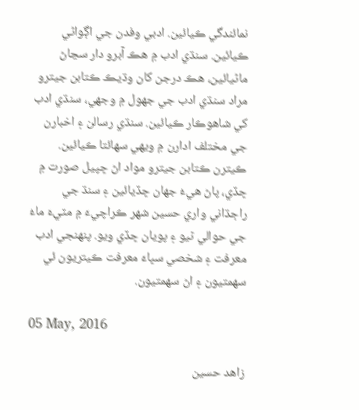نمائندگي ڪيائين. ادبي وفدن جي اڳواڻي ڪيائين. سنڌي ادب ۾ هڪ آبرو دار سڃاڻ ماڻيائين، هڪ درجن کان وڌيڪ ڪتابن جيترو مراد سنڌي ادب جي جهول ۾ وجهي، سنڌي ادب کي شاهوڪار ڪيائين. سنڌي رسالن ۽ اخبارن جي مختلف ادارن ۾ ويهي سهائتا ڪيائين. ڪيترن ڪتابن جيترو مواد اڻ ڇپيل صورت ۾ ڇڏي، پاڻ هيءُ جهان ڇڏيائين ۽ سنڌ جي راڄڌاني واري حسين شهر ڪراچيءَ ۾ مٽيءَ ماءُ جي حوالي ٿيو ۽ پويان ڇڏي ويو. پنهنجي ادب معرفت ۽ شخصي سڀاءَ معرفت ڪيتريون ئي سهمتيون ۽ اڻ سهمتيون.

05 May, 2016

زاهد حسين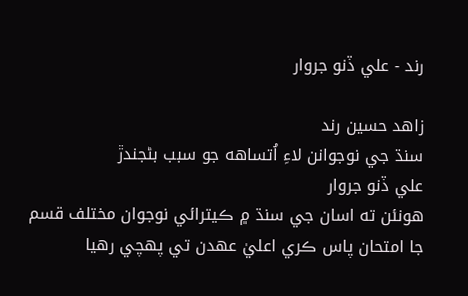رند - علي ڏنو جروار

زاهد حسين رند
سنڌ جي نوجوانن لاءِ اُتساهه جو سبب بڻجندڙ
علي ڏنو جروار
هونئن ته اسان جي سنڌ ۾ ڪيترائي نوجوان مختلف قسم جا امتحان پاس ڪري اعليٰ عهدن تي پهچي رهيا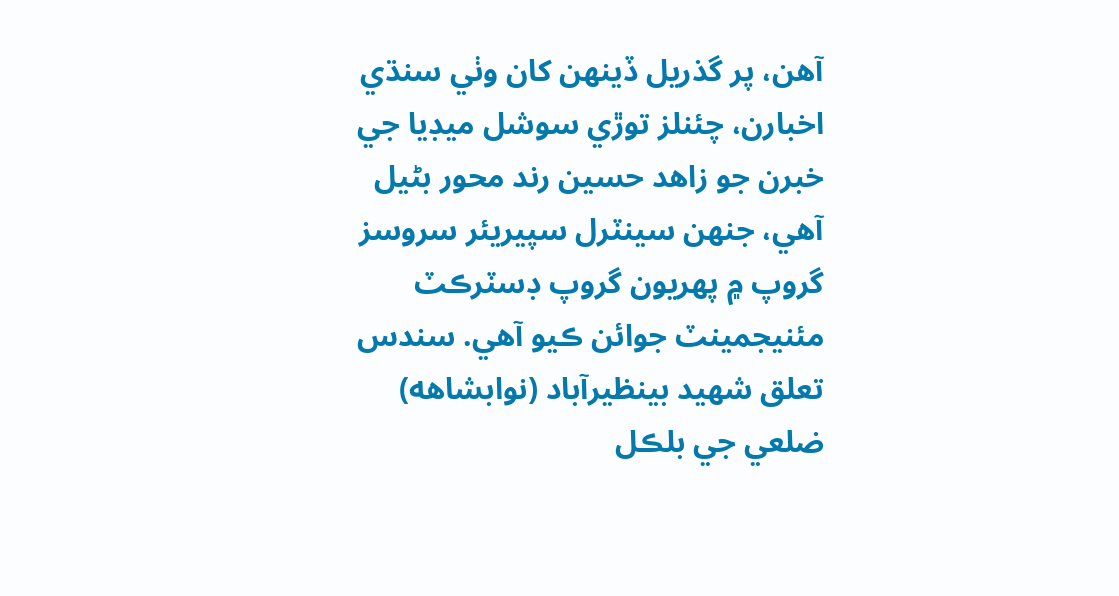آهن، پر گذريل ڏينهن کان وٺي سنڌي اخبارن، چئنلز توڙي سوشل ميڊيا جي خبرن جو زاهد حسين رند محور بڻيل آهي، جنهن سينٽرل سپيريئر سروسز گروپ ۾ پهريون گروپ ڊسٽرڪٽ مئنيجمينٽ جوائن ڪيو آهي. سندس تعلق شهيد بينظيرآباد (نوابشاهه) ضلعي جي بلڪل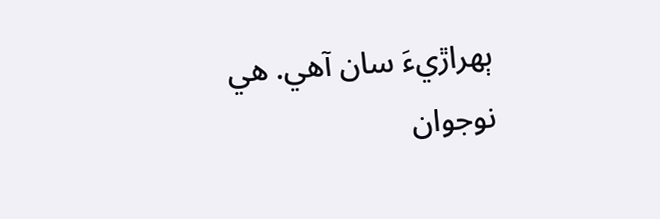ٻهراڙيءَ سان آهي. هي نوجوان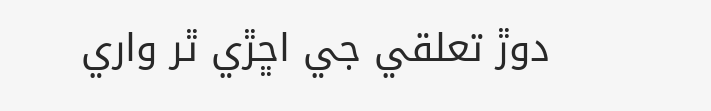دوڙ تعلقي جي اڇڙي ٿر واري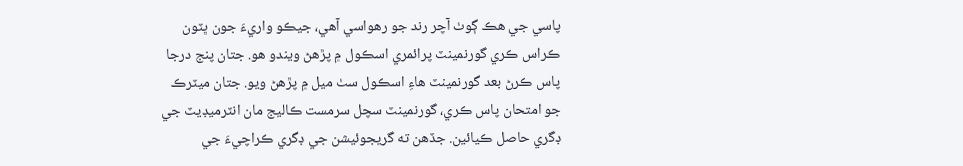پاسي جي هڪ ڳوٺ آچر رند جو رهواسي آهي، جيڪو واريءَ جون ڀٽون ڪراس ڪري گورنمينٽ پرائمري اسڪول ۾ پڙهڻ ويندو هو. جتان پنج درجا پاس ڪرڻ بعد گورنمينٽ هاءِ اسڪول سٺ ميل ۾ پڙهڻ ويو. جتان ميٽرڪ جو امتحان پاس ڪري، گورنمينٽ سچل سرمست ڪاليج مان انٽرميڊيٽ جي ڊگري حاصل ڪيائين. جڏهن ته گريجوئيشن جي ڊگري ڪراچيءَ جي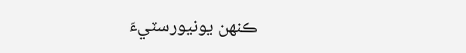ڪنهن يونيورسٽيءَ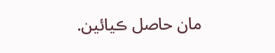مان حاصل ڪيائين.